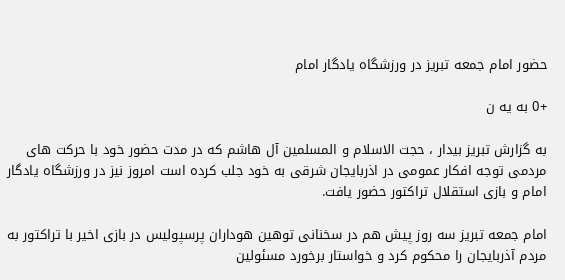حضور امام جمعه تبریز در ورزشگاه یادگار امام

+0 به یه ن

به گزارش تبریز بیدار ، حجت الاسلام و المسلمین آل هاشم که در مدت حضور خود با حرکت های مردمی توجه افکار عمومی در اذربایجان شرقی به خود جلب کرده است امروز نیز در ورزشگاه یادگار امام و بازی استقلال تراکتور حضور یافت.

امام جمعه تبریز سه روز پیش هم در سخنانی توهین هوداران پرسپولیس در بازی اخیر با تراکتور به مردم آذربایجان را محکوم کرد و خواستار برخورد مسئولین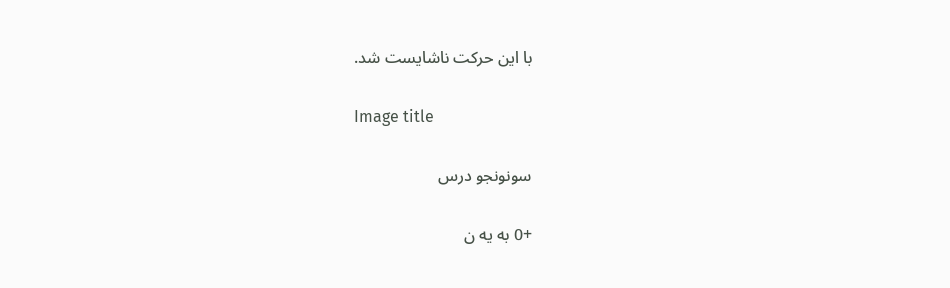با این حرکت ناشایست شد.

Image title

سونونجو درس

+0 به یه ن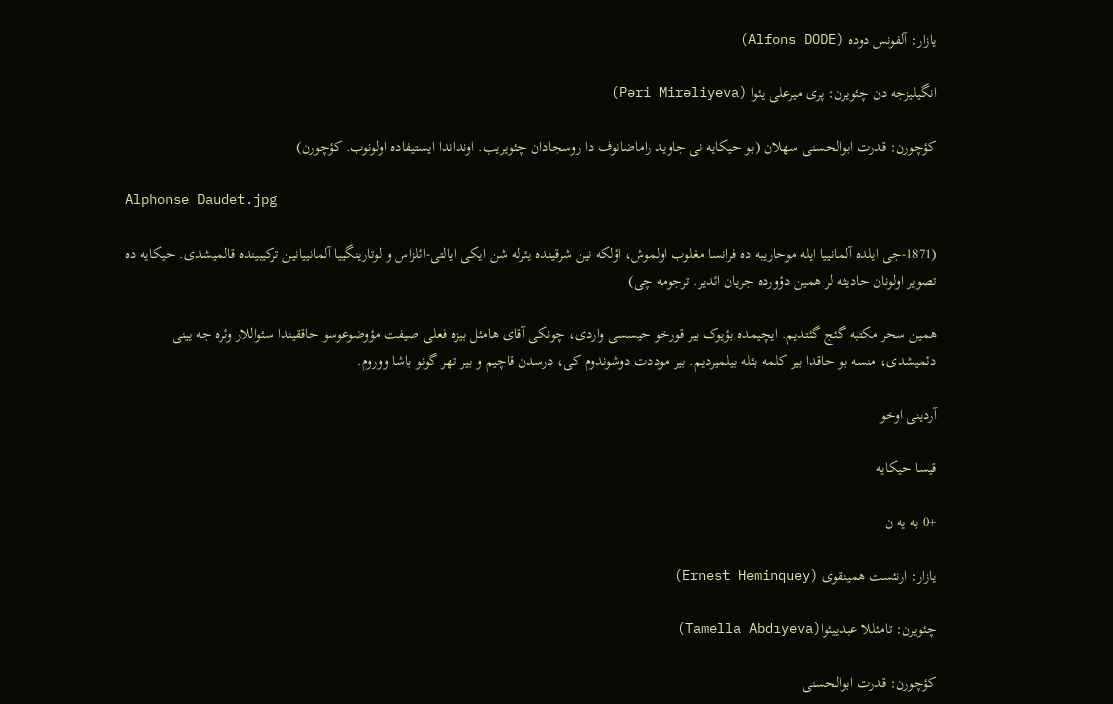یازار: آلفونس دوده (Alfons DODE)

انگیلیزجه دن چئویرن: پری میرعلی یئوا (Pəri Mirəliyeva)

کؤچورن: قدرت ابوالحسنی سهلان (بو حیکایه نی جاوید راماضانوف دا روسجادان چئویریب. اونداندا ایستیفاده اولونوب. کؤچورن)

Alphonse Daudet.jpg

(1871-جی ایلده آلمانییا ایله موحاریبه ده فرانسا مغلوب اولموش، اؤلکه نین شرقینده یئرله شن ایکی ایالتی-ائلزاس و لوتارینگییا آلمانییانین ترکیبینده قالمیشدی. حیکایه ده تصویر اولونان حادیثه لر همین دؤورده جریان ائدیر. ترجومه چی)

همین سحر مکتبه گئج گئتدیم. ایچیمده بؤیوک بیر قورخو حیسسی واردی، چونکی آقای هامئل بیزه فعلی صیفت مؤوضوعوسو حاققیندا سئواللار وئره جه یینی دئمیشدی، منسه بو حاقدا بیر کلمه بئله بیلمیردیم. بیر موددت دوشوندوم کی، درسدن قاچیم و بیر تهر گونو باشا ووروم.

آردینی اوخو

قیسا حیکایه

+0 به یه ن

یازار: ارنئست همینقوی (Ernest Heminquey)

چئویرن: تامئللا عبدییئوا(Tamella Abdıyeva)

کؤچورن: قدرت ابوالحسنی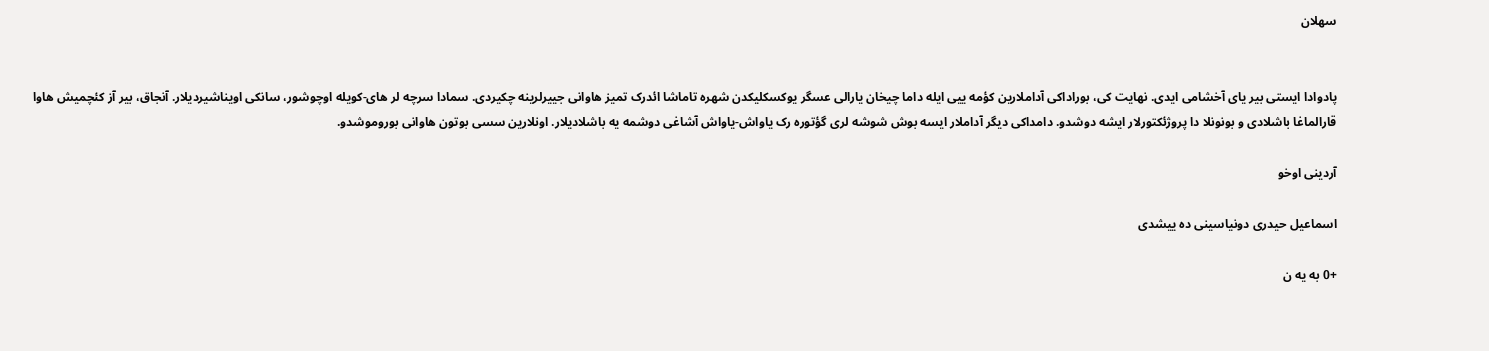سهلان


پادوادا ایستی بیر یای آخشامی ایدی. نهایت کی، بوراداکی آداملارین کؤمه ییی ایله داما چیخان یارالی عسگر یوکسکلیکدن شهره تاماشا ائدرک تمیز هاوانی جییرلرینه چکیردی. سمادا سرچه لر های-کویله اوچوشور، سانکی اویناشیردیلار. آنجاق، بیر آز کئچمیش هاوا قارالماغا باشلادی و بونونلا دا پروژئکتورلار ایشه دوشدو. دامداکی دیگر آداملار ایسه بوش شوشه لری گؤتوره رک یاواش-یاواش آشاغی دوشمه یه باشلادیلار. اونلارین سسی بوتون هاوانی بوروموشدو.

آردینی اوخو

اسماعیل حیدری دونیاسینی ده ییشدی

+0 به یه ن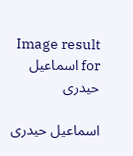Image result for اسماعیل حیدری

اسماعیل حیدری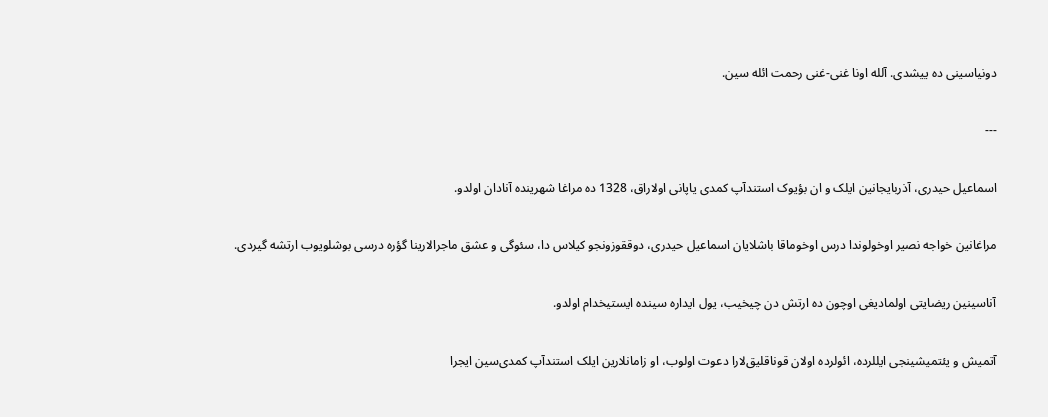دونیاسینی ده ییشدی. آلله اونا غنی-غنی رحمت ائله سین.

---

اسماعیل حیدری، آذربایجانین ایلک و ان بؤیوک استندآپ کمدی یاپانی اولاراق، 1328 ده مراغا شهرینده آنادان اولدو.

مراغانین خواجه نصیر اوخولوندا درس اوخوماقا باشلایان اسماعیل حیدری، دوققوزونجو کیلاس دا، سئوگی و عشق ماجرالارینا گؤره درسی بوشلویوب ارتشه گیردی.

آناسینین ریضایتی اولمادیغی اوچون ده ارتش دن چیخیب، یول ایداره سینده ایستیخدام اولدو.

آتمیش و یئتمیشینجی ایللرده، ائولرده اولان قوناقلیق‌لارا دعوت اولوب، او زامانلارین ایلک استندآپ کمدی‌سین ایجرا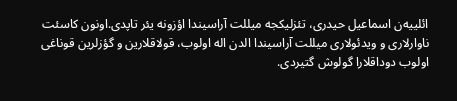ائلییه‌ن اسماعیل حیدری، تئزلیکجه میللت آراسیندا اؤزونه یئر تاپدی.اونون کاسئت ناوارلاری و ویدئولاری میللت آراسیندا الدن اله اولوب، قولاقلارین و گؤزلرین قوناغی اولوب دوداقلارا گولوش گتیردی.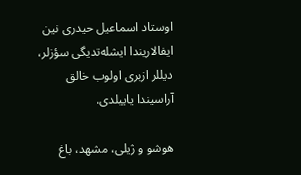اوستاد اسماعیل حیدری نین ایفالاریندا ایشله‌تدیگی سؤزلر، دیللر ازبری اولوب خالق آراسیندا یاییلدی.

هوشو و ژیلی، مشهد، باغ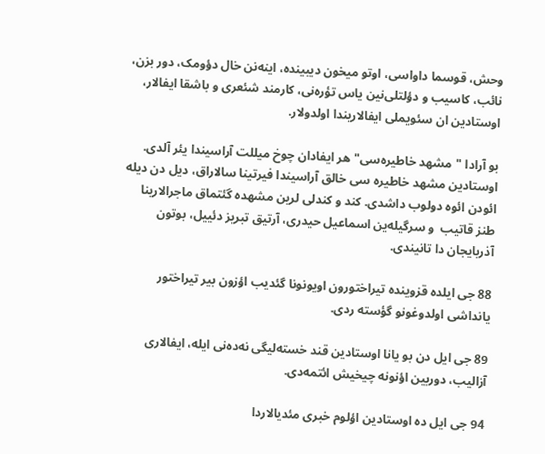وحش، قوسما داواسی، اوتو میخون دیبینده، اینه‌نن خال دؤومک، دور بزن، نائب، کاسیب و دؤلتلی‌نین یاس تؤره‌نی، کارمند شئعری و باشقا ایفالار، اوستادین ان سئویملی ایفالاریندا اولدولار.

بو آرادا "مشهد خاطیره‌سی" هر ایفادان چوخ میللت آراسیندا یئر آلدی. اوستادین مشهد خاطیره سی خالق آراسیندا فیرتینا سالاراق، دیل دن دیله ائودن ائوه دولوب داشدی. کند و کندلی لرین مشهده گئتماق ماجرالارینا طنز قاتیب  و سرگیله‌ین اسماعیل حیدری، آرتیق تبریز دئییل، بوتون آذربایجان دا تانیندی.

88 جی ایلده قزوینده تیراختورون اویونونا گئدیب اؤزون بیر تیراختور یانداشی اولدوغونو گؤسته ردی.

89 جی ایل دن بو یانا اوستادین قند خسته‌لیگی نه‌ده‌نی ایله، ایفالاری آزالیب، دوربین اؤنونه چیخیش ائتمه‌دی.

94 جی ایل ده اوستادین اؤلوم خبری مئدیالاردا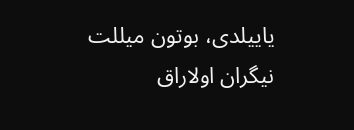یاییلدی، بوتون میللت نیگران اولاراق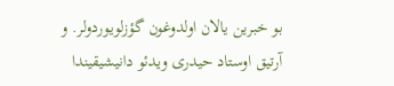بو خبرین یالان اولدوغون گؤزلویوردولر. و آرتیق اوستاد حیدری ویدئو دانیشیقیندا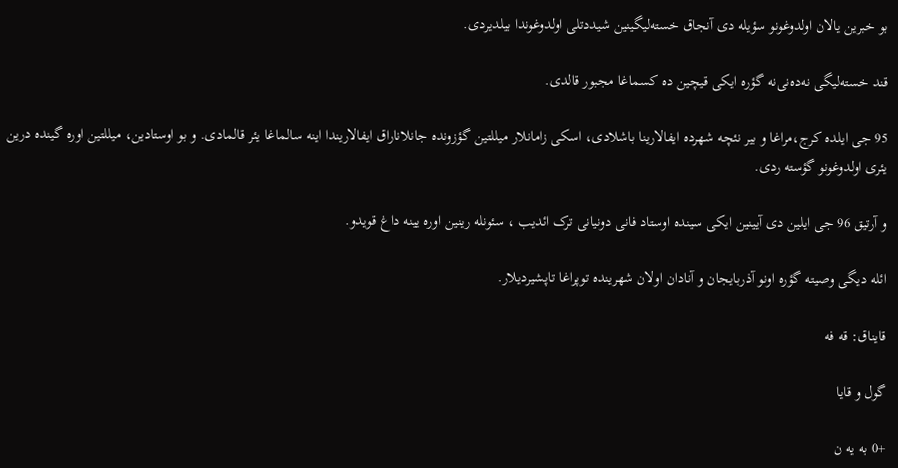بو خبرین یالان اولدوغونو سؤیله دی آنجاق خسته‌لیگینین شیددتلی اولدوغوندا بیلدیردی.

قند خسته‌لیگی نه‌ده‌نی‌نه گؤره ایکی قیچین ده کسماغا مجبور قالدی.

95 جی ایلده کرج،مراغا و بیر نئچه شهرده ایفالارینا باشلادی، اسکی زامانلار میللتین گؤزونده جانلاناراق ایفالاریندا اینه سالماغا یئر قالمادی. و بو اوستادین، میللتین اوره گینده درین یئری اولدوغونو گؤسته ردی.

و آرتیق 96 جی ایلین دی آیینین ایکی سینده اوستاد فانی دونیانی ترک ائدیب ، سئونله رینین اوره یینه داغ قویدو.

ائله دیگی وصیته گؤره اونو آذربایجان و آنادان اولان شهرینده توپراغا تاپشیردیلار.

قایناق: قه فه

گول و قایا

+0 به یه ن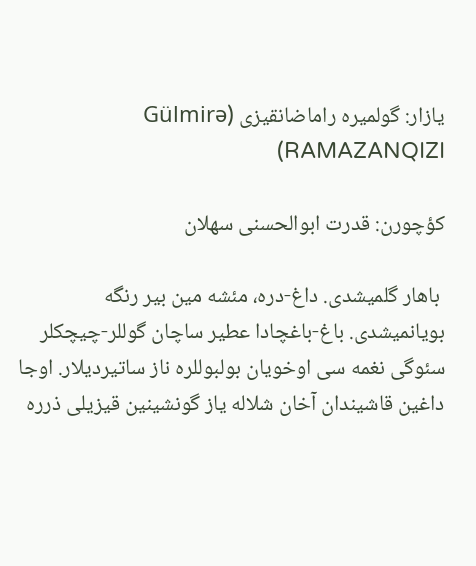یازار: گولمیره راماضانقیزی (Gülmirə  RAMAZANQIZI)

کؤچورن: قدرت ابوالحسنی سهلان

 باهار گلمیشدی. داغ-دره، مئشه مین بیر رنگه بویانمیشدی. باغ-باغچادا عطیر ساچان گوللر-چیچکلر سئوگی نغمه سی اوخویان بولبوللره ناز ساتیردیلار. اوجا داغین قاشیندان آخان شلاله یاز گونشینین قیزیلی ذرره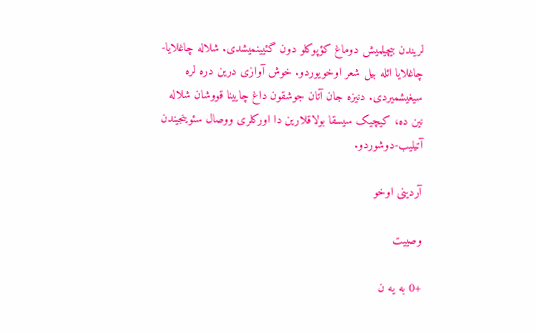لریندن بیچیلمیش دوماغ کؤپوکلو دون گئیینمیشدی. شلاله چاغلایا-چاغلایا ائله بیل شعر اوخویوردو. خوش آوازی درین دره لره سیغیشمیردی. دنیزه جان آتان جوشقون داغ چایینا قووشان شلاله نین ده، کیچیک سیسقا بولاقلارین دا اورکلری ووصال سئوینجیندن آتیلیب-دوشوردو.

آردینی اوخو

وصییت

+0 به یه ن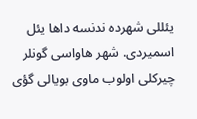یئللی شهرده ندنسه داها یئل اسمیردی. شهر هاواسی گونلر چیرکلی اولوب ماوی بویالی گؤی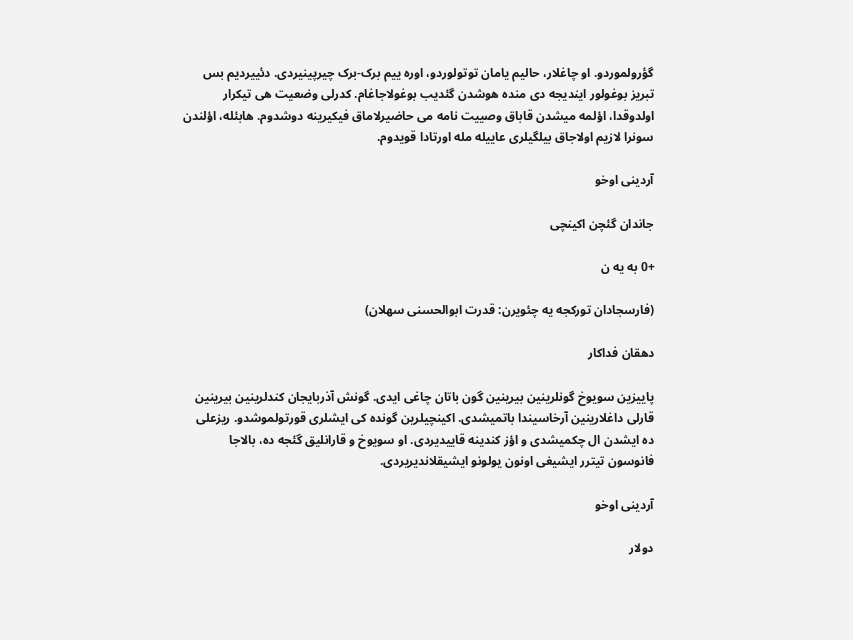گؤرولموردو. او چاغلار، حالیم یامان توتولوردو، اوره ییم برک-برک چیرپینیردی. دئییردیم بس تبریز بوغولور ایندیجه دی منده هوشدن گئدیب بوغولاجاغام. کدرلی وضعیت هی تیکرار اولدوقدا، اؤلمه میشدن قاباق وصییت نامه می حاضیرلاماق فیکیرینه دوشدوم. هابئله، اؤلندن سونرا لازیم اولاجاق بیلگیلری عاییله مله اورتادا قویدوم.

آردینی اوخو

جاندان گئچن اکینچی

+0 به یه ن

(فارسجادان تورکجه یه چئویرن: قدرت ابوالحسنی سهلان)

دهقان فداکار

پاییزین سویوخ گونلرینین بیرینین گون باتان چاغی ایدی. گونش آذربایجان کندلرینین بیرینین قارلی داغلارینین آرخاسیندا باتمیشدی. اکینچیلرین گونده کی ایشلری قورتولموشدو. ریزعلی ده ایشدن ال چکمیشدی و اؤز کندینه قاییدیردی. او سویوخ و قارانلیق گئجه ده، بالاجا فانوسون تیترر ایشیغی اونون یولونو ایشیقلاندیریردی.

آردینی اوخو

دولار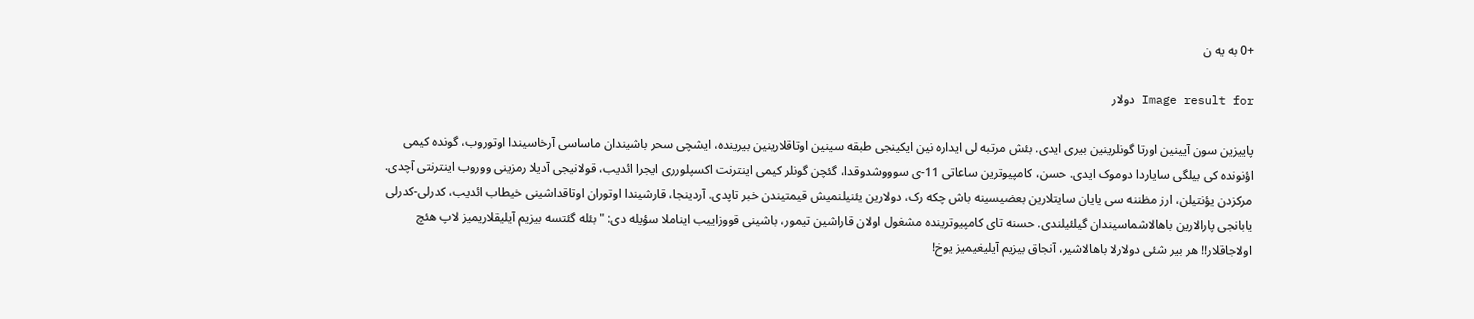+0 به یه ن

Image result for دولار

پاییزین سون آیینین اورتا گونلرینین بیری ایدی. بئش مرتبه لی ایداره نین ایکینجی طبقه سینین اوتاقلارینین بیرینده، ایشچی سحر باشیندان ماساسی آرخاسیندا اوتوروب، گونده کیمی اؤنونده کی بیلگی سایاردا دوموک ایدی. حسن، کامپیوترین ساعاتی 11-ی سوووشدوقدا، گئچن گونلر کیمی اینترنت اکسپلورری ایجرا ائدیب، قولانیجی آدیلا رمزینی ووروب اینترنتی آچدی. مرکزدن یؤنتیلن، ارز مظننه سی یایان سایتلارین بعضیسینه باش چکه رک، دولارین یئنیلنمیش قیمتیندن خبر تاپدی. آردینجا، قارشیندا اوتوران اوتاقداشینی خیطاب ائدیب، کدرلی-کدرلی یابانجی پارالارین باهالاشماسیندان گیلئیلندی. حسنه تای کامپیوترینده مشغول اولان قاراشین تیمور، باشینی قووزاییب ایناملا سؤیله دی: "بئله گئتسه بیزیم آیلیقلاریمیز لاپ هئچ اولاجاقلار!! هر بیر شئی دولارلا باهالاشیر، آنجاق بیزیم آیلیغیمیز یوخ!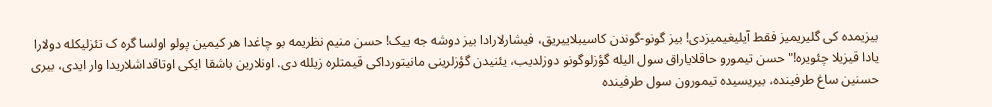بیزیمده کی گلیریمیز فقط آیلیغیمیزدی! بیز گونو-گوندن کاسیبلاییریق، فیشارلارادا بیز دوشه جه ییک! حسن منیم نظریمه بو چاغدا هر کیمین پولو اولسا گره ک تئزلیکله دولارا یادا قیزیلا چئویره!" حسن تیمورو حاقلایاراق سول الیله گؤزلوگونو دوزلدیب، یئنیدن گؤزلرینی مانیتورداکی قیمتلره زیلله دی. اونلارین باشقا ایکی اوتاقداشلاریدا وار ایدی، بیری حسنین ساغ طرفینده، بیریسیده تیمورون سول طرفینده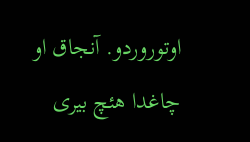اوتوروردو. آنجاق او چاغدا هئچ بیری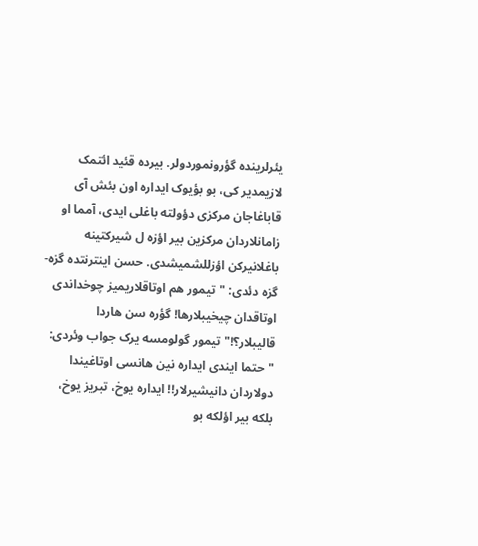یئرلرینده گؤرونموردولر. بیرده قئید ائتمک لازیمدیر کی، بو بؤیوک ایداره اون بئش آی قاباغاجان مرکزی دؤولته باغلی ایدی، آمما او زامانلاردان مرکزین بیر اؤزه ل شیرکتینه باغلانیرکن اؤزللشمیشدی. حسن اینترنتده گزه-گزه دئدی: "تیمور هم اوتاقلاریمیز چوخداندی اوتاقدان چیخیبلارها! گؤره سن هاردا قالیبلار؟!" تیمور گولومسه یرک جواب وئردی: "حتما ایندی ایداره نین هانسی اوتاغیندا دولاردان دانیشیرلار!! ایداره یوخ، تبریز یوخ، بلکه بیر اؤلکه بو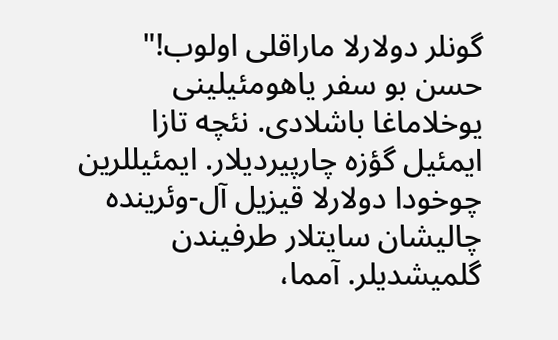گونلر دولارلا ماراقلی اولوب!" حسن بو سفر یاهومئیلینی یوخلاماغا باشلادی. نئچه تازا ایمئیل گؤزه چارپیردیلار. ایمئیللرین چوخودا دولارلا قیزیل آل-وئرینده چالیشان سایتلار طرفیندن گلمیشدیلر. آمما،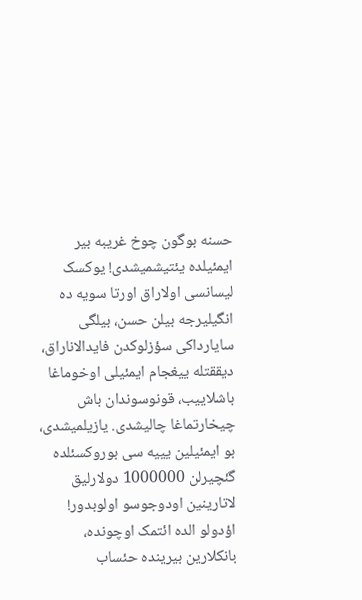حسنه بوگون چوخ غریبه بیر ایمئیلده یئتیشمیشدی! یوکسک لیسانسی اولاراق اورتا سویه ده انگیلیرجه بیلن حسن، بیلگی سایارداکی سؤزلوکدن فایدالاناراق، دیققتله ییغجام ایمئیلی اوخوماغا باشلاییب، قونوسوندان باش چیخارتماغا چالیشدی. یازیلمیشدی، بو ایمئیلین یییه سی بوروکسئلده گئچیرلن 1000000 دولارلیق لاتارینین اودوجوسو اولوبدور! اؤدولو الده ائتمک اوچونده، بانکلارین بیرینده حئساب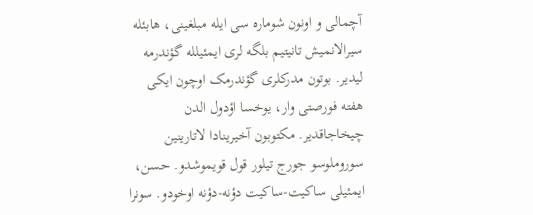آچمالی و اونون شوماره سی ایله مبلغینی، هابئله سیرالانمیش تانیتیم بلگه لری ایمئیلله گؤندرمه لیدیر. بوتون مدرکلری گؤندرمک اوچون ایکی هفته فورصتی وار، یوخسا اؤدول الدن چیخاجاقدیر. مکتوبون آخیرینادا لاتارینین سوروملوسو جورج تیلور قول قویموشدو. حسن، ایمئیلی ساکیت-ساکیت دؤنه-دؤنه اوخودو. سونرا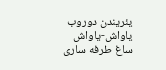یئریندن دوروب یاواش-یاواش ساغ طرفه ساری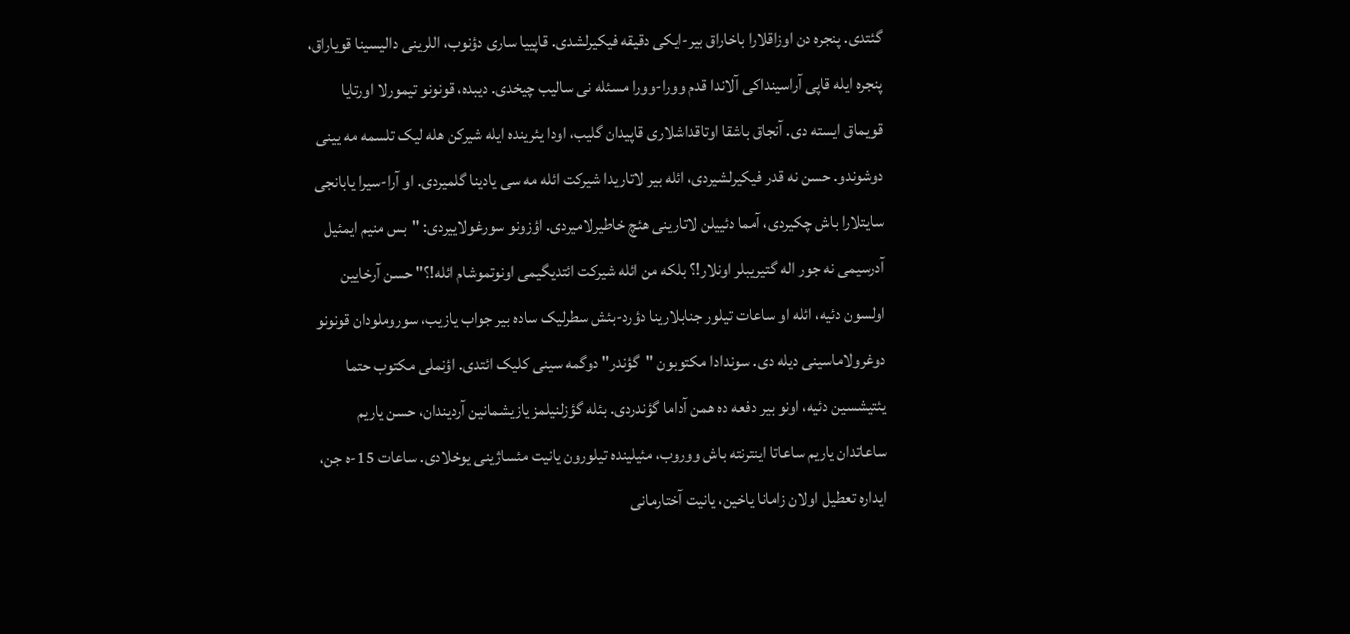گئتدی. پنجره دن اوزاقلارا باخاراق بیر-ایکی دقیقه فیکیرلشدی. قاپییا ساری دؤنوب، اللرینی دالیسینا قویاراق، پنجره ایله قاپی آراسینداکی آلاندا قدم وورا-وورا مسئله نی سالیب چیخدی. دیبده، قونونو تیمورلا اورتایا قویماق ایسته دی. آنجاق باشقا اوتاقداشلاری قاپیدان گلیب، اودا یئرینده ایله شیرکن هله لیک تلسمه مه یینی دوشوندو. حسن نه قدر فیکیرلشیردی، ائله بیر لاتاریدا شیرکت ائله مه سی یادینا گلمیردی. او آرا-سیرا یابانجی سایتلارا باش چکیردی، آمما دئییلن لاتارینی هئچ خاطیرلامیردی. اؤزونو سورغولاییردی: "بس منیم ایمئیل آدرسیمی نه جور اله گتیریبلر اونلار!؟ بلکه من ائله شیرکت ائتدیگیمی اونوتموشام ائله!؟" حسن آرخایین اولسون دئیه، ائله او ساعات تیلور جنابلارینا دؤرد-بئش سطرلیک ساده بیر جواب یازیب، سوروملودان قونونو دوغرولاماسینی دیله دی. سوندادا مکتوبون "گؤندر" دوگمه سینی کلیک ائتدی. اؤنملی مکتوب حتما یئتیشسین دئیه، اونو بیر دفعه ده همن آداما گؤندردی. بئله گؤزلنیلمز یازیشمانین آردیندان، حسن یاریم ساعاتدان یاریم ساعاتا اینترنته باش ووروب، مئیلینده تیلورون یانیت مئساژینی یوخلادی. ساعات 15-ه جن، ایداره تعطیل اولان زامانا یاخین، یانیت آختارمانی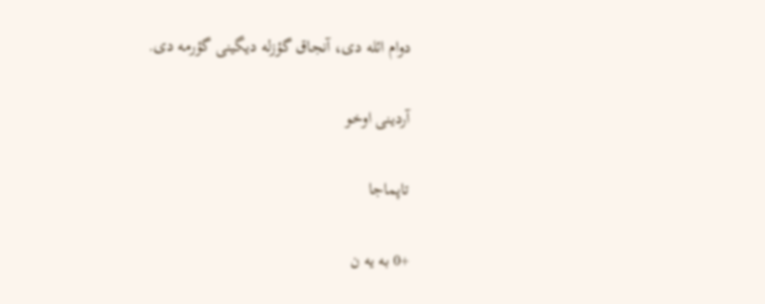دوام ائله دی، آنجاق گؤزله دیگینی گؤرمه دی.

آردینی اوخو

تاپماجا

+0 به یه ن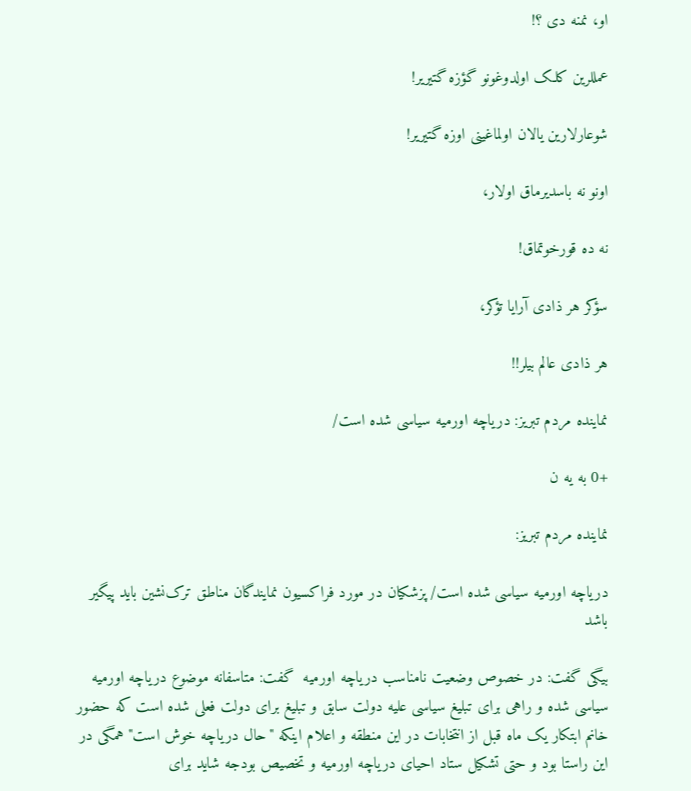او، نمنه دی ؟!

عمللرین کلک اولدوغونو گؤزه گتیریر!

شوعارلارین یالان اولماغینی اوزه گتیریر!

اونو نه باسدیرماق اولار،

نه ده قورخوتماق!

سؤکر هر ذادی آرایا تؤکر،

هر ذادی عالم بیلر!!

نماینده مردم تبریز: دریاچه اورمیه سیاسی شده است/

+0 به یه ن

نماینده مردم تبریز:

دریاچه اورمیه سیاسی شده است/ پزشکیان در مورد فراکسیون نمایندگان مناطق ترک‌نشین باید پیگیر باشد

بیگی گفت: در خصوص وضعیت نامناسب دریاچه اورمیه  گفت: متاسفانه موضوع دریاچه اورمیه سیاسی شده و راهی برای تبلیغ سیاسی علیه دولت سابق و تبلیغ برای دولت فعلی شده است که حضور خانم ابتکار یک ماه قبل از انتخابات در این منطقه و اعلام اینکه "حال دریاچه خوش است" همگی در این راستا بود و حتی تشکیل ستاد احیای دریاچه اورمیه و تخصیص بودجه شاید برای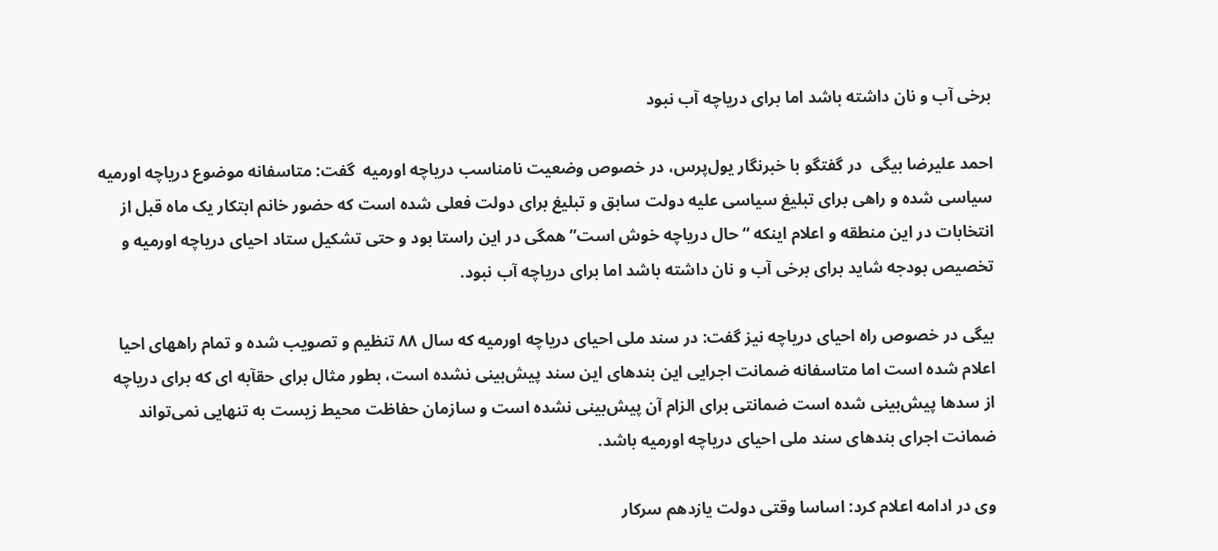برخی آب و نان داشته باشد اما برای دریاچه آب نبود

احمد علیرضا بیگی  در گفتگو با خبرنگار یول‌پرس، در خصوص وضعیت نامناسب دریاچه اورمیه  گفت: متاسفانه موضوع دریاچه اورمیه سیاسی شده و راهی برای تبلیغ سیاسی علیه دولت سابق و تبلیغ برای دولت فعلی شده است که حضور خانم ابتکار یک ماه قبل از انتخابات در این منطقه و اعلام اینکه “حال دریاچه خوش است” همگی در این راستا بود و حتی تشکیل ستاد احیای دریاچه اورمیه و تخصیص بودجه شاید برای برخی آب و نان داشته باشد اما برای دریاچه آب نبود.

بیگی در خصوص راه احیای دریاچه نیز گفت: در سند ملی احیای دریاچه اورمیه که سال ۸۸ تنظیم و تصویب شده و تمام راههای احیا اعلام شده است اما متاسفانه ضمانت اجرایی این بندهای این سند پیش‌بینی نشده است، بطور مثال برای حقآبه ای که برای دریاچه از سدها پیش‌بینی شده است ضمانتی برای الزام آن پیش‌بینی نشده است و سازمان حفاظت محیط زیست به تنهایی نمی‌تواند ضمانت اجرای بندهای سند ملی احیای دریاچه اورمیه باشد.

وی در ادامه اعلام کرد: اساسا وقتی دولت یازدهم سرکار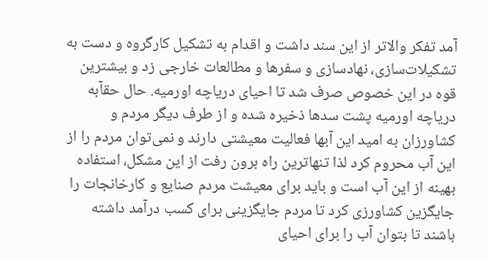آمد تفکر والاتر از این سند داشت و اقدام به تشکیل کارگروه و دست به تشکیلات‌سازی، نهادسازی و سفرها و مطالعات خارجی زد و بیشترین قوه در این خصوص صرف شد تا احیای دریاچه اورمیه. حال حقآبه دریاچه اورمیه پشت سدها ذخیره شده و از طرف دیگر مردم و کشاورزان به امید این آبها فعالیت معیشتی دارند و نمی‌توان مردم را از این آب محروم کرد لذا تنهاترین راه برون رفت از این مشکل، استفاده بهینه از این آب است و باید برای معیشت مردم صنایع و کارخانجات را جایگزین کشاورزی کرد تا مردم جایگزینی برای کسب درآمد داشته باشند تا بتوان آب را برای احیای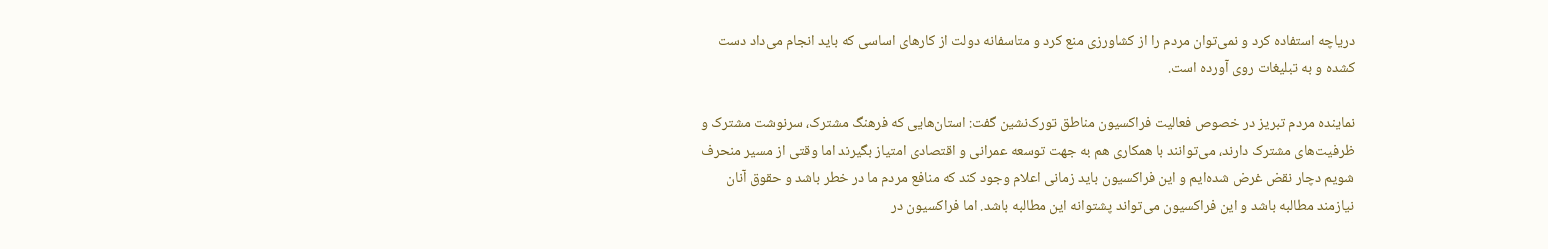دریاچه استفاده کرد و نمی‌توان مردم را از کشاورزی منع کرد و متاسفانه دولت از کارهای اساسی که باید انجام می‌داد دست کشده و به تبلیغات روی آورده است.

نماینده مردم تبریز در خصوص فعالیت فراکسیون مناطق تورک‌نشین گفت: استان‌هایی که فرهنگ مشترک، سرنوشت مشترک و ظرفیت‌های مشترک دارند، می‌توانند با همکاری هم به جهت توسعه عمرانی و اقتصادی امتیاز بگیرند اما وقتی از مسیر منحرف شویم دچار نقض غرض شده‌ایم و این فراکسیون باید زمانی اعلام وجود کند که منافع مردم ما در خطر باشد و حقوق آنان نیازمند مطالبه باشد و این فراکسیون می‌تواند پشتوانه این مطالبه باشد. اما فراکسیون در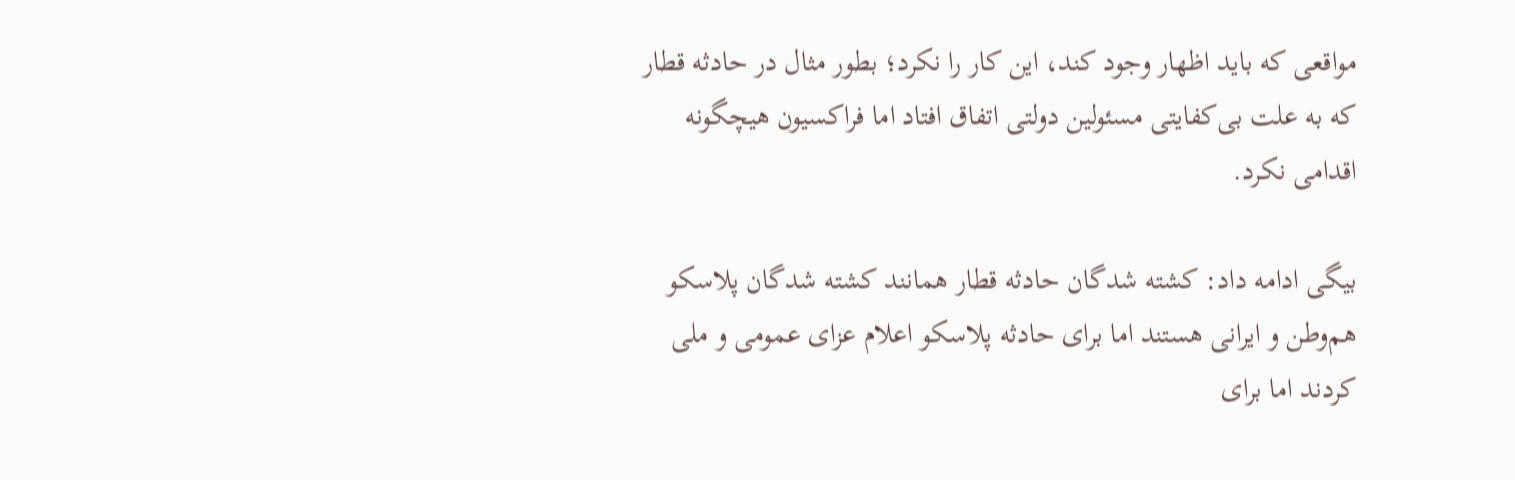مواقعی که باید اظهار وجود کند، این کار را نکرد؛ بطور مثال در حادثه قطار که به علت بی‌کفایتی مسئولین دولتی اتفاق افتاد اما فراکسیون هیچگونه اقدامی نکرد.

بیگی ادامه داد: کشته شد‌گان حادثه قطار همانند کشته شدگان پلاسکو هم‌وطن و ایرانی هستند اما برای حادثه پلاسکو اعلام عزای عمومی و ملی کردند اما برای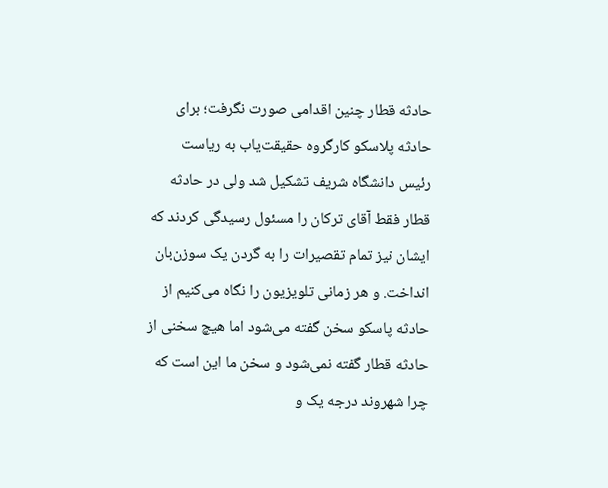حادثه قطار چنین اقدامی صورت نگرفت؛ برای حادثه پلاسکو کارگروه حقیقت‌یاب به ریاست رئیس دانشگاه شریف تشکیل شد ولی در حادثه قطار فقط آقای ترکان را مسئول رسیدگی کردند که ایشان نیز تمام تقصیرات را به گردن یک سوزن‌بان انداخت. و هر زمانی تلویزیون را نگاه می‌کنیم از حادثه پاسکو سخن گفته می‌شود اما هیچ سخنی از حادثه قطار گفته نمی‌شود و سخن ما این است که چرا شهروند درجه یک و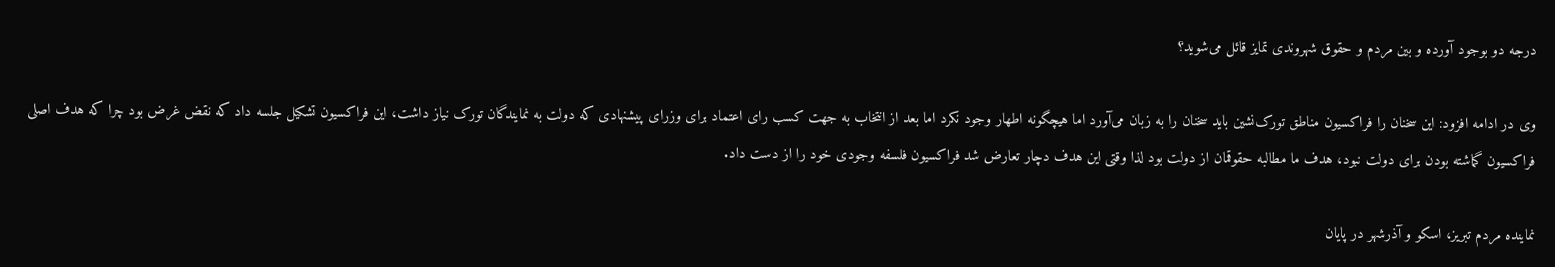درجه دو بوجود آورده و بین مردم و حقوق شهروندی تمایز قائل می‌شوید؟

وی در ادامه افزود: این سخنان را فراکسیون مناطق تورک‌نشین باید سخنان را به زبان می‌آورد اما هیچگونه اطهار وجود نکرد اما بعد از انتخاب به جهت کسب رای اعتماد برای وزرای پیشنهادی که دولت به نمایندگان تورک نیاز داشت، این فراکسیون تشکیل جلسه داد که نقض غرض بود چرا که هدف اصلی فراکسیون گماشته بودن برای دولت نبود، هدف ما مطالبه حقوقمان از دولت بود لذا وقتی این هدف دچار تعارض شد فراکسیون فلسفه وجودی خود را از دست داد.

نماینده مردم تبریز، اسکو و آذرشهر در پایان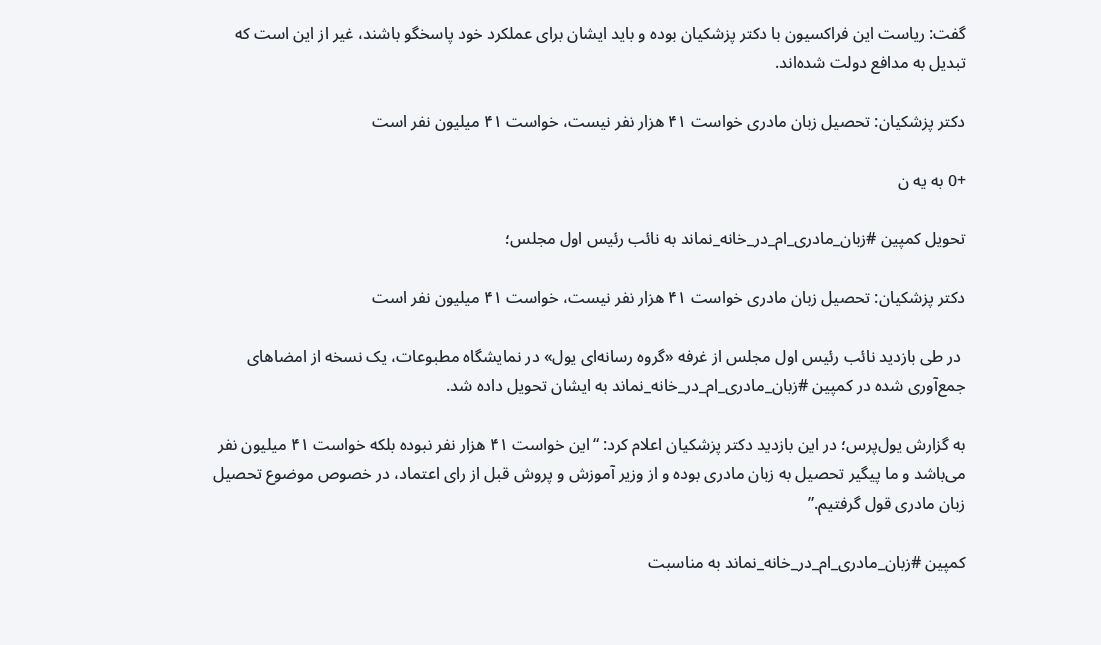گفت: ریاست این فراکسیون با دکتر پزشکیان بوده و باید ایشان برای عملکرد خود پاسخگو باشند، غیر از این است که تبدیل به مدافع دولت شده‌اند.

دکتر پزشکیان: تحصیل زبان مادری خواست ۴۱ هزار نفر نیست، خواست ۴۱ میلیون نفر است

+0 به یه ن

تحویل کمپین #زبان_مادری_ام_در_خانه_نماند به نائب رئیس اول مجلس؛

دکتر پزشکیان: تحصیل زبان مادری خواست ۴۱ هزار نفر نیست، خواست ۴۱ میلیون نفر است

 در طی بازدید نائب رئیس اول مجلس از غرفه «گروه رسانه‌ای یول» در نمایشگاه مطبوعات، یک نسخه از امضاهای جمع‌آوری شده در کمپین #زبان_مادری_ام_در_خانه_نماند به ایشان تحویل داده شد.

به گزارش یول‌پرس؛ در این بازدید دکتر پزشکیان اعلام کرد: “این خواست ۴۱ هزار نفر نبوده بلکه خواست ۴۱ میلیون نفر می‌باشد و ما پیگیر تحصیل به زبان مادری بوده و از وزیر آموزش و پروش قبل از رای اعتماد، در خصوص موضوع تحصیل زبان مادری قول گرفتیم.”

کمپین #زبان_مادری_ام_در_خانه_نماند به مناسبت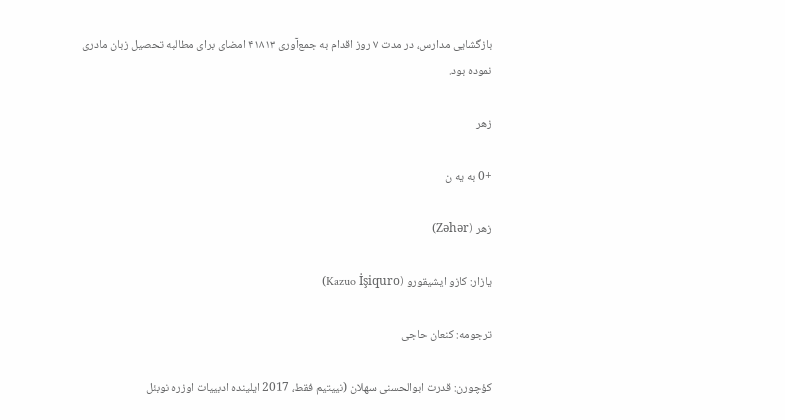بازگشایی مدارس، در مدت ۷ روز اقدام به جمع‌آوری ۴۱۸۱۳ امضای برای مطالبه تحصیل زبان مادری نموده بود.

زهر

+0 به یه ن

زهر (Zəhər)

یازار: کازو ایشیقورو (Kazuo İşiquro)

ترجومه: کنعان حاجی

کؤچورن: قدرت ابوالحسنی سهلان (نییتیم فقط، 2017 ایلینده ادبییات اوزره نوبئل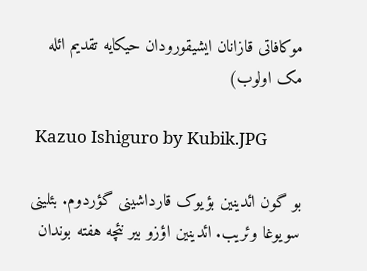موکافاتی قازانان ایشیقورودان حیکایه تقدیم ائله مک اولوب)

 Kazuo Ishiguro by Kubik.JPG

بو گون ائدینین بؤیوک قارداشینی گؤردوم. بئلینی سویوغا وئریب. ائدینین اؤزو بیر نئچه هفته بوندان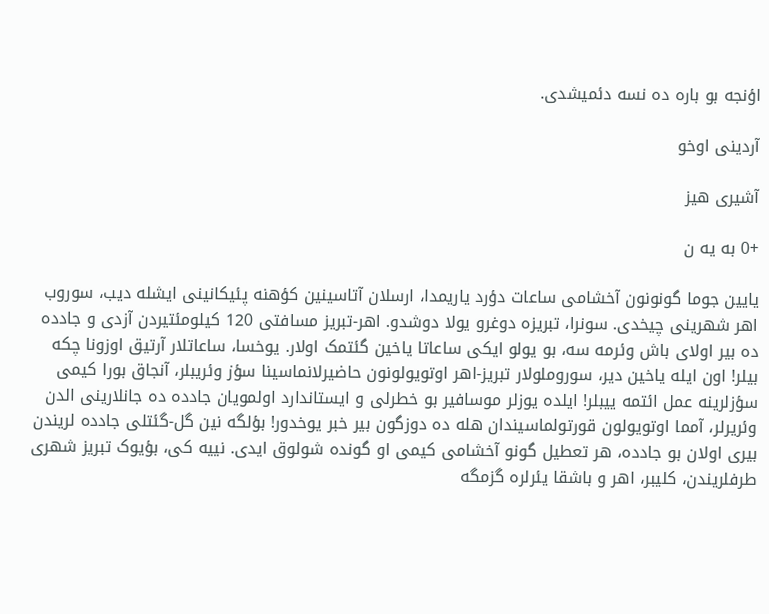اؤنجه بو باره ده نسه دئمیشدی.

آردینی اوخو

آشیری هیز

+0 به یه ن

یایین جوما گونونون آخشامی ساعات دؤرد یاریمدا، ارسلان آتاسینین کؤهنه پئیکانینی ایشله دیب، سوروب اهر شهرینی چیخدی. سونرا، تبریزه دوغرو یولا دوشدو. اهر-تبریز مسافتی 120 کیلومئتیردن آزدی و جادده ده بیر اولای باش وئرمه سه، بو یولو ایکی ساعاتا یاخین گئتمک اولار. یوخسا، ساعاتلار آرتیق اوزونا چکه بیلر! اون ایله یاخین دیر، سوروملولار تبریز-اهر اوتویولونون حاضیرلانماسینا سؤز وئریبلر، آنجاق بورا کیمی سؤزلرینه عمل ائتمه ییبلر! ایلده یوزلر موسافیر بو خطرلی و ایستاندارد اولمویان جادده ده جانلارینی الدن وئریرلر، آمما اوتویولون قورتولماسیندان هله ده دوزگون بیر خبر یوخدور! بؤلگه نین گل-گئتلی جادده لریندن بیری اولان بو جادده، هر تعطیل گونو آخشامی کیمی او گونده شولوق ایدی. نییه کی، بؤیوک تبریز شهری طرفلریندن، کلیبر، اهر و باشقا یئرلره گزمگه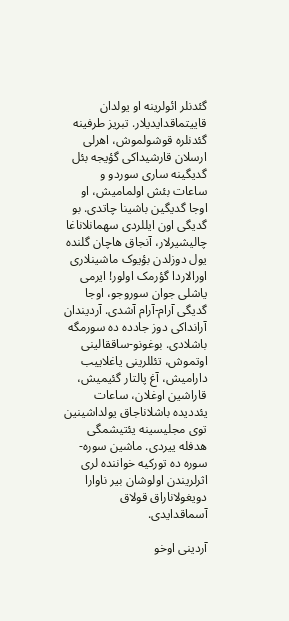گئدنلر ائولرینه او یولدان قاییتماقدایدیلار. تبریز طرفینه گئدنلره قوشولموش، اهرلی ارسلان قارشیداکی گؤیجه بئل گدیگینه ساری سوردو و ساعات بئش اولمامیش، او اوجا گدیگین باشینا چاتدی. بو گدیگی اون ایللردی سهمانلاناغا چالیشیرلار، آنجاق هاچان گلنده یول دوزلدن بؤیوک ماشینلاری اورالاردا گؤرمک اولور! ایرمی یاشلی جوان سوروجو، اوجا گدیگی آرام-آرام آشدی. آردیندان آرانداکی دوز جادده ده سورمگه باشلادی. بوغونو-ساققالینی اوتموش، تئللرینی یاغلاییب دارامیش، آغ پالتار گئیمیش، قاراشین اوغلان، ساعات یئددیده باشلاناجاق یولداشینین توی مجلیسینه یئتیشمگی هدفله ییردی. ماشین سوره-سوره ده تورکیه خواننده لری اثرلریندن اولوشان بیر ناوارا دویغولاناراق قولاق آسماقدایدی.

آردینی اوخو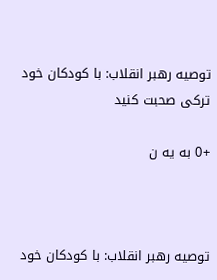توصیه رهبر انقلاب: با کودکان خود ترکی صحبت کنید

+0 به یه ن



توصیه رهبر انقلاب: با کودکان خود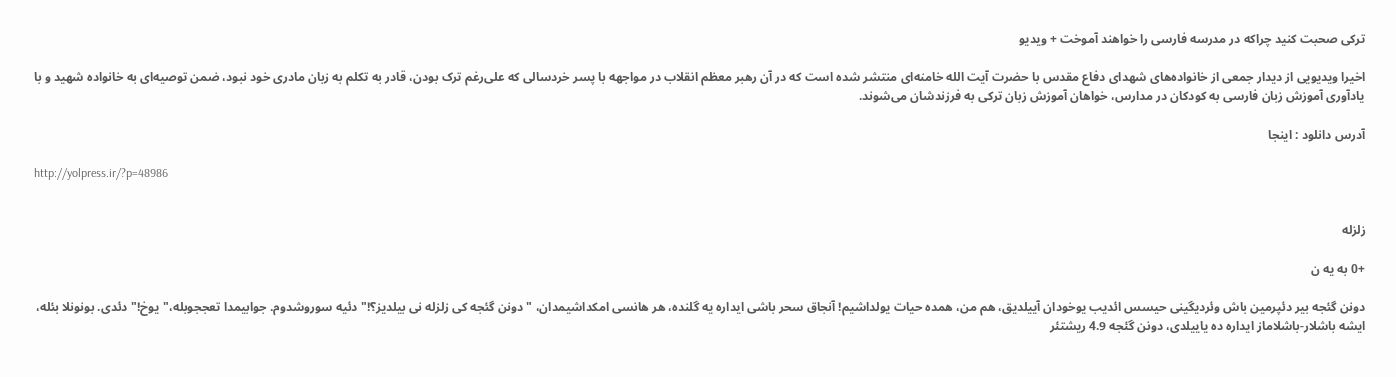ترکی صحبت کنید چراکه در مدرسه فارسی را خواهند آموخت + ویدیو

اخیرا ویدیویی از دیدار جمعی از خانواده‌های شهدای دفاع مقدس با حضرت آیت الله خامنه‌ای منتشر شده است که در آن رهبر معظم انقلاب در مواجهه با پسر خردسالی که علی‌رغم ترک بودن، قادر به تکلم به زبان مادری خود نبود، ضمن توصیه‌ای به خانواده شهید و با یادآوری آموزش زبان فارسی به کودکان در مدارس، خواهان آموزش زبان ترکی به فرزندشان می‌شوند.

آدرس دانلود : اینجا

http://yolpress.ir/?p=48986


زلزله

+0 به یه ن

دونن گئجه بیر دئپرمین باش وئردیگینی حیسس ائدیب یوخودان آییلدیق، هم من، همده حیات یولداشیم! آنجاق سحر باشی ایداره یه گلنده، هر هانسی امکداشیمدان، "دونن گئجه کی زلزله نی بیلدیز؟!" دئیه سوروشدوم. جوابیمدا تعججوبله،"یوخ!" دئدی. بونونلا بئله، ایشه باشلار-باشلاماز ایداره ده یاییلدی، دونن گئجه 4.9 ریشتئر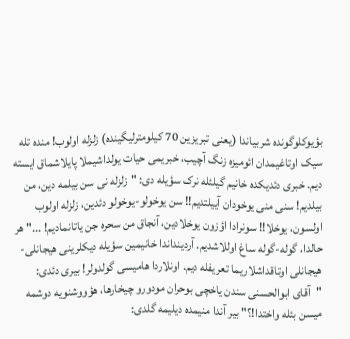بؤیوکلوگونده شربیاندا (یعنی تبریزین 70 کیلومترلیگینده) زلزله اولوب! منده تله سیک اوتاغیمدان ائومیزه زنگ آچیب، خبریمی حیات یولداشیملا پایلاشماق ایسته دیم. خبری دئدیکده خانیم گیلئله نرک سؤیله دی: "زلزله نی سن بیلمه دین، من بیلدیم! سنی منی یوخودان آییلتدیم!! سن یوخولو-یوخولو دئدین، زلزله اولوب اولسون، یوخلا!! سونرادا اؤزون یوخلادین، آنجاق من سحره جن یاتانمادیم! ..." هر حالدا، گوله-گوله ساغ اوللاشدیم. آردینداندا خانیمین سؤیله دیکلرینی هیجانلی-هیجانلی اوتاقداشلاریما تعریفله دیم. اونلاردا هامیسی گولدولر! بیری دئدی: "آقای ابوالحسنی سندن یاخچی بوحران مودورو چیخارها، هؤووشنویه دوشمه میسن بئله واختدا!؟" بیر آندا منیمده دیلیمه گلدی: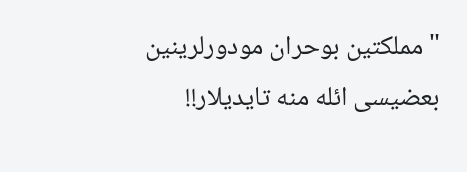"مملکتین بوحران مودورلرینین بعضیسی ائله منه تایدیلار!!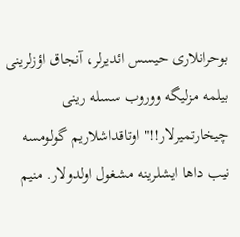بوحرانلاری حیسس ائدیرلر، آنجاق اؤزلرینی بیلمه مزلیگه ووروب سسله رینی چیخارتمیرلار!!" اوتاقداشلاریم گولومسه نیب داها ایشلرینه مشغول اولدولار. منیم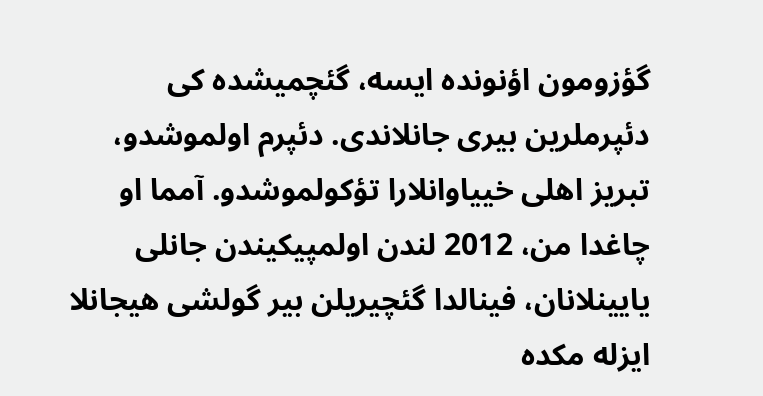گؤزومون اؤنونده ایسه، گئچمیشده کی دئپرملرین بیری جانلاندی. دئپرم اولموشدو، تبریز اهلی خییاوانلارا تؤکولموشدو. آمما او چاغدا من، 2012 لندن اولمپیکیندن جانلی یایینلانان، فینالدا گئچیریلن بیر گولشی هیجانلا ایزله مکده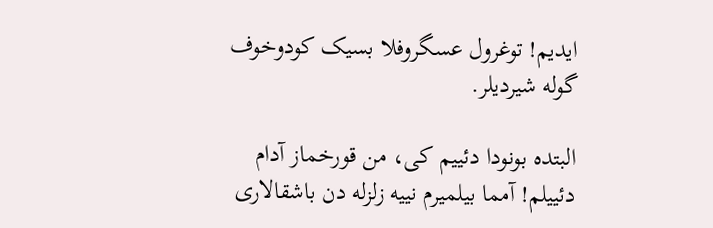ایدیم! توغرول عسگروفلا بسیک کودوخوف گوله شیردیلر.

البتده بونودا دئییم کی، من قورخماز آدام دئییلم! آمما بیلمیرم نییه زلزله دن باشقالاری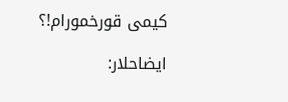کیمی قورخمورام!؟

ایضاحلار: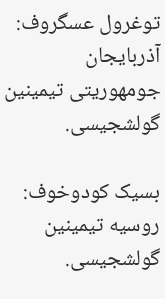توغرول عسگروف: آذربایجان جومهوریتی تیمینین گولشجیسی.

بسیک کودوخوف: روسیه تیمینین گولشجیسی.